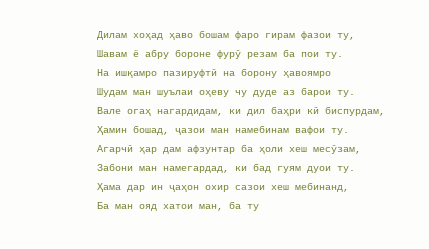Дилам хоҳад ҳаво бошам фаро гирам фазои ту,
Шавам ё абру бороне фурӯ резам ба пои ту.
На ишқамро пазируфтӣ на борону ҳавоямро
Шудам ман шуълаи оҳеву чу дуде аз барои ту.
Вале огаҳ нагардидам, ки дил баҳри кӣ биспурдам,
Ҳамин бошад, ҷазои ман намебинам вафои ту.
Агарчӣ ҳар дам афзунтар ба ҳоли хеш месӯзам,
Забони ман намегардад, ки бад гуям дуои ту.
Ҳама дар ин ҷаҳон охир сазои хеш мебинанд,
Ба ман ояд хатои ман, ба ту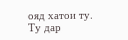ояд хатои ту.
Ту дар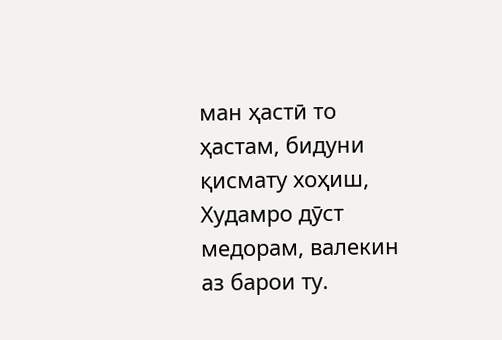ман ҳастӣ то ҳастам, бидуни қисмату хоҳиш,
Худамро дӯст медорам, валекин аз барои ту.